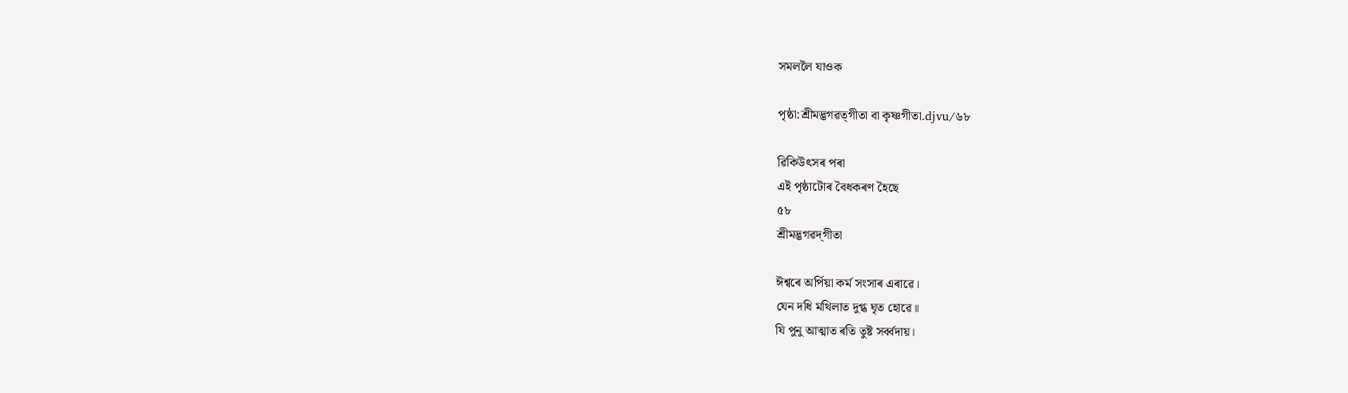সমললৈ যাওক

পৃষ্ঠা:শ্ৰীমদ্ভগৱত্‌‌‌‌গীতা বা কৃষ্ণগীতা.djvu/৬৮

ৱিকিউৎসৰ পৰা
এই পৃষ্ঠাটোৰ বৈধকৰণ হৈছে
৫৮
শ্ৰীমদ্ভগৱদ্‌গীতা

ঈশ্বৰে অৰ্পিয়া কৰ্ম সংসাৰ এৰাৱে।
যেন দধি মথিলাত দুগ্ধ ঘৃত হোৱে॥
যি পুনু আত্মাত ৰতি তুষ্ট সৰ্ব্বদায়।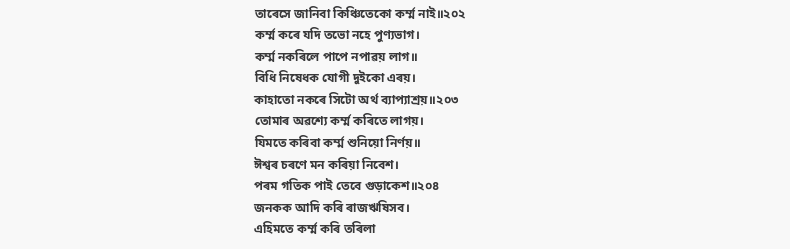তাৰেসে জানিবা কিঞ্চিতেকো কৰ্ম্ম নাই॥২০২
কৰ্ম্ম কৰে যদি তভো নহে পুণ্যভাগ।
কৰ্ম্ম নকৰিলে পাপে নপাৱয় লাগ॥
বিধি নিষেধক যোগী দুইকো এৰয়।
কাহাতো নকৰে সিটো অৰ্থ ব্যাপ্যাশ্ৰয়॥২০৩
তোমাৰ অৱশ্যে কৰ্ম্ম কৰিতে লাগয়।
যিমতে কৰিবা কৰ্ম্ম শুনিয়ো নিৰ্ণয়॥
ঈশ্বৰ চৰণে মন কৰিয়া নিবেশ।
পৰম গতিক পাই তেবে গুড়াকেশ॥২০৪
জনকক আদি কৰি ৰাজঋষিসব।
এহিমতে কৰ্ম্ম কৰি তৰিলা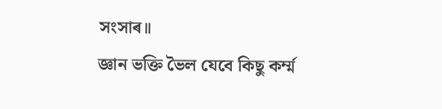সংসাৰ॥
জ্ঞান ভক্তি ভৈল যেবে কিছু কৰ্ম্ম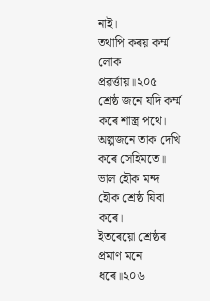নাই।
তথাপি কৰয় কৰ্ম্ম লোক প্ৰৱৰ্ত্তায়॥২০৫
শ্ৰেষ্ঠ জনে যদি কৰ্ম্ম কৰে শাস্ত্ৰ পথে।
অল্পজনে তাক দেখি কৰে সেহিমতে॥
ভাল হৌক মন্দ হৌক শ্ৰেষ্ঠ যিবা কৰে।
ইতৰেয়ো শ্ৰেষ্ঠৰ প্ৰমাণ মনে ধৰে॥২০৬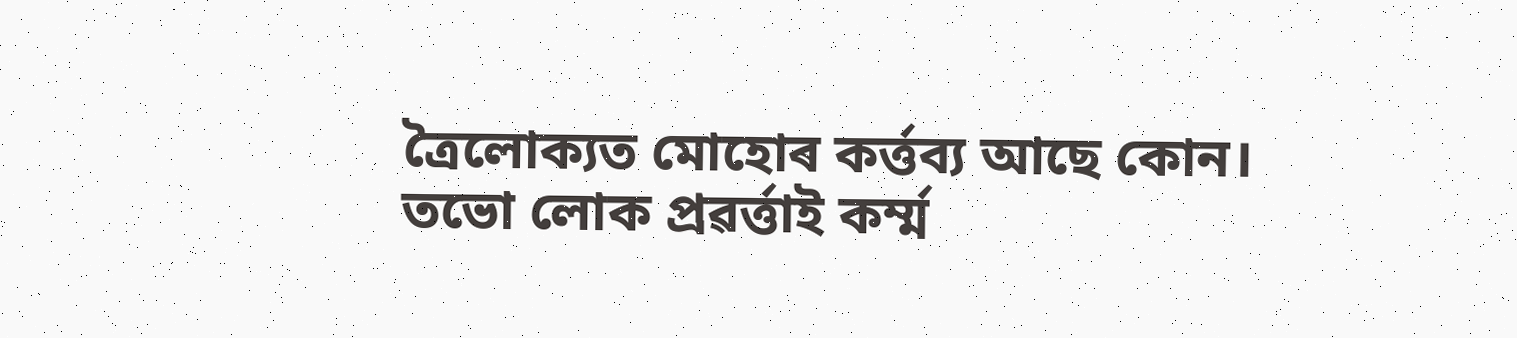ত্ৰৈলোক্যত মোহোৰ কৰ্ত্তব্য আছে কোন।
তভো লোক প্ৰৱৰ্ত্তাই কৰ্ম্ম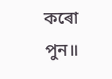কৰো পুন॥